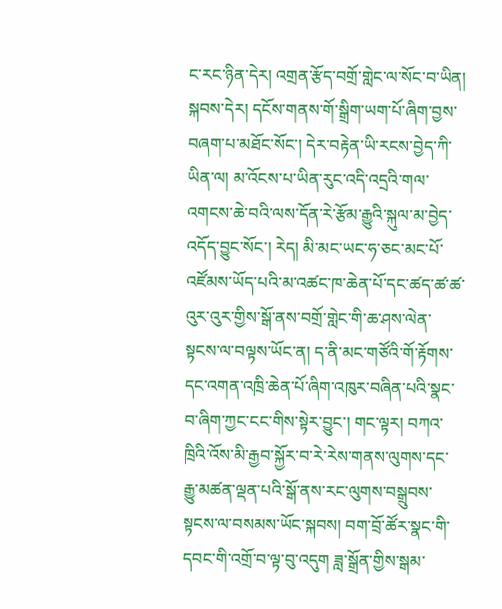ང་རང་ཉིན་དེར། འགྲན་རྩོད་བགྲོ་གླེང་ལ་སོང་བ་ཡིན། སྐབས་དེར། དངོས་གནས་གོ་སྒྲིག་ཡག་པོ་ཞིག་བྱས་བཞག་པ་མཐོང་སོང་། དེར་བརྟེན་ཡི་རངས་བྱེད་ཀི་ཡིན་ལ། མ་འོངས་པ་ཡིན་རུང་འདི་འདྲའི་གལ་འགངས་ཆེ་བའི་ལས་དོན་རེ་རྩོམ་རྒྱུའི་སྐུལ་མ་བྱེད་འདོད་བྱུང་སོང་། རེད། མི་མང་ཡང་ཧ་ཅང་མང་པོ་འཛོམས་ཡོད་པའི་མ་འཚང་ཁ་ཆེན་པོ་དང་ཚད་ཚ་ཚ་འུར་འུར་གྱིས་སྒོ་ནས་བགྲོ་གླེང་གི་ཆ་ཤས་ལེན་སྟངས་ལ་བལྟས་ཡོང་ན། ད་ནི་མང་གཙོའི་གོ་རྟོགས་དང་འགན་འཁྲི་ཆེན་པོ་ཞིག་འཁུར་བཞིན་པའི་སྣང་བ་ཞིག་ཀྱང་ངང་གིས་སྟེར་བྱུང་། གང་ལྟར། བཀའ་ཁྲིའི་འོས་མི་རྒྱབ་སྐྱོར་བ་རེ་རེས་གནས་ལུགས་དང་རྒྱུ་མཚན་ལྡན་པའི་སྒོ་ནས་རང་ལུགས་བསྒྲུབས་སྟངས་ལ་བསམས་ཡོང་སྐབས། བག་བྲོ་ཚོར་སྣང་གི་དབང་གི་འགྲོ་བ་ལྟ་བུ་འདུག ཟླ་སྒྲོན་གྱིས་སྒམ་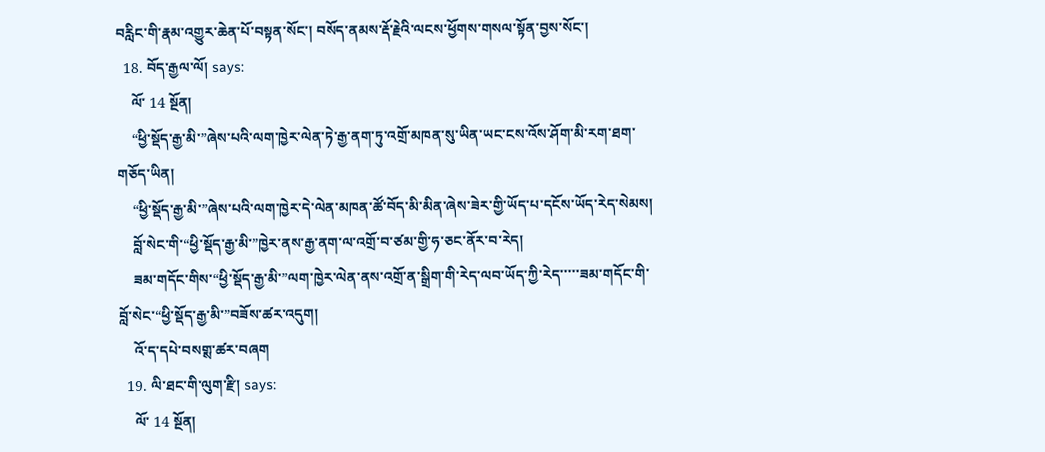བརླིང་གི་རྣམ་འགྱུར་ཆེན་པོ་བསྟན་སོང་། བསོད་ནམས་རྡོ་རྗེའི་ལངས་ཕྱོགས་གསལ་སྟོན་བྱས་སོང་།
  18. བོད་རྒྱལ་ལོ། says:
    ལོ་ 14 སྔོན།
    “ཕྱི་སྡོད་རྒྱ་མི་”ཞེས་པའི་ལག་ཁྱེར་ལེན་ཏེ་རྒྱ་ནག་ཏུ་འགྲོ་མཁན་སུ་ཡིན་ཡང་ངས་འོས་ཤོག་མི་རག་ཐག་གཅོད་ཡིན།
    “ཕྱི་སྡོད་རྒྱ་མི་”ཞེས་པའི་ལག་ཁྱེར་དེ་ལེན་མཁན་ཚོ་བོད་མི་མིན་ཞེས་ཟེར་གྱི་ཡོད་པ་དངོས་ཡོད་རེད་སེམས།
    བློ་སེང་གི་“ཕྱི་སྡོད་རྒྱ་མི་”ཁྱེར་ནས་རྒྱ་ནག་ལ་འགྲོ་བ་ཙམ་གྱི་ཧ་ཅང་ནོར་བ་རེད།
    ཟམ་གདོང་གིས་“ཕྱི་སྡོད་རྒྱ་མི་”ལག་ཁྱེར་ལེན་ནས་འགྲོ་ན་སྒྲིག་གི་རེད་ལབ་ཡོད་ཀྱི་རེད་་་་་ཟམ་གདོང་གི་བློ་སེང་“ཕྱི་སྡོད་རྒྱ་མི་”བཟོས་ཚར་འདུག།
    འོ་ད་དཔེ་བསགྶ་ཚར་བཞག
  19. ལི་ཐང་གི་ལུག་རྫི། says:
    ལོ་ 14 སྔོན།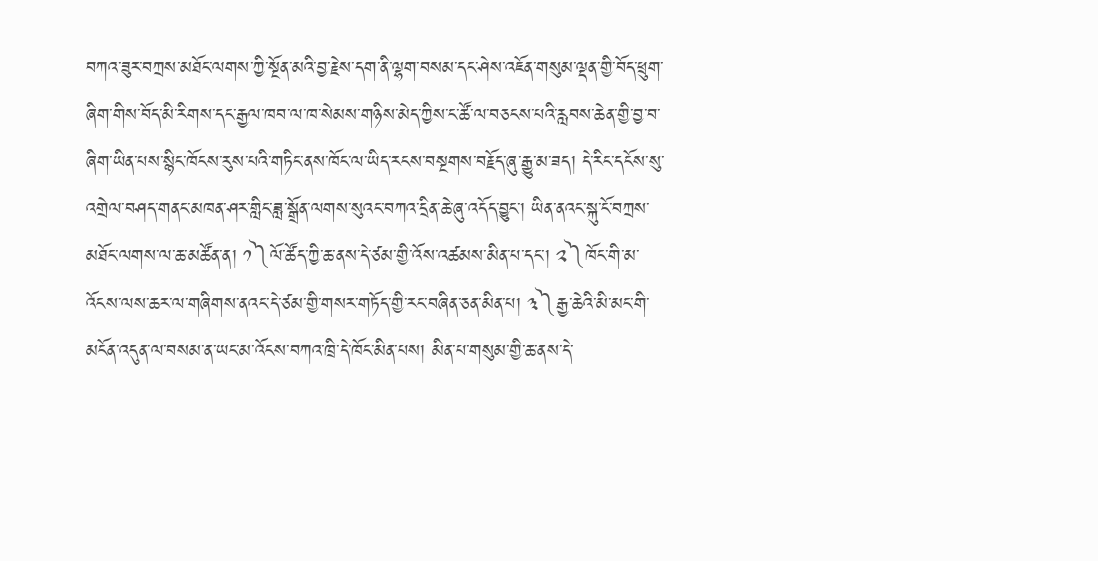བཀའ་ཟུར་བཀྲས་མཐོང་ལགས་ཀྱི་སྔོན་མའི་བྱ་རྗེས་དག་ནི་ལྷག་བསམ་དང་ཤེས་འཇོན་གསུམ་ལྡན་གྱི་བོད་ཕྲུག་ཞིག་གིས་བོད་མི་རིགས་དང་རྒྱལ་ཁབ་ལ་ཁ་སེམས་གཉིས་མེད་ཀྱིས་ང་ཚོ་ལ་བཅངས་པའི་རླབས་ཆེན་གྱི་བྱ་བ་ཞིག་ཡིན་པས་སྙིང་ཁོངས་རུས་པའི་གཏིང་ནས་ཁོང་ལ་ཡིད་རངས་བསྔགས་བརྗོད་ཞུ་རྒྱུ་མ་ཟད། དེ་རིང་དངོས་སུ་འགྲེལ་བཤད་གནང་མཁན་ཤར་གླིང་ཟླ་སྒྲོན་ལགས་སུའང་བཀའ་དྲིན་ཆེ་ཞུ་འདོད་བྱུང་། ཡིན་ནའང་སྐུ་ངོ་བཀྲས་མཐོང་ལགས་ལ་ཆ་མཚོན་ན། ༡༽ལོ་ཚོད་ཀྱི་ཆ་ནས་དེ་ཙམ་གྱི་འོས་འཚམས་མིན་པ་དང་། ༢༽ཁོང་གི་མ་འོངས་ལས་ཆར་ལ་གཞིགས་ནའང་དེ་ཙམ་གྱི་གསར་གཏོད་གྱི་རང་བཞིན་ཅན་མིན་པ། ༣༽རྒྱ་ཆེའི་མི་མང་གི་མངོན་འདུན་ལ་བསམ་ན་ཡང་མ་འོངས་བཀའ་ཁྲི་དེ་ཁོང་མིན་པས། མིན་པ་གསུམ་གྱི་ཆ་ནས་དེ་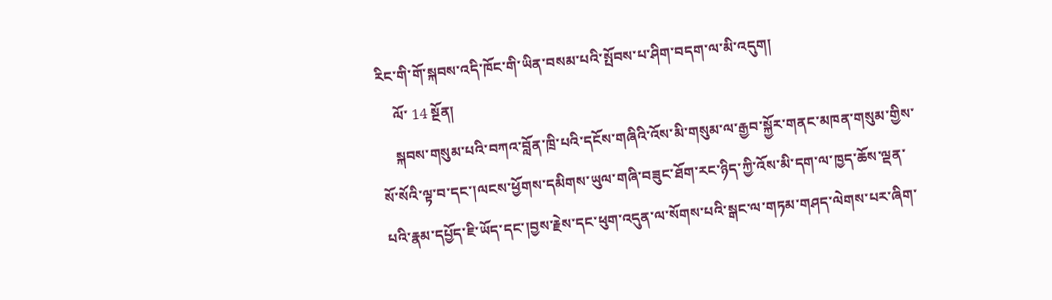རིང་གི་གོ་སྐབས་འདི་ཁོང་གི་ཡིན་བསམ་པའི་སྤོབས་པ་ཤིག་བདག་ལ་མི་འདུག།
    ལོ་ 14 སྔོན།
    སྐབས་གསུམ་པའི་བཀའ་བློན་ཁྲི་པའི་དངོས་གཞིའི་འོས་མི་གསུམ་ལ་རྒྱབ་སྐྱོར་གནང་མཁན་གསུམ་གྱིས་སོ་སོའི་ལྟ་བ་དང་།ལངས་ཕྱོགས་དམིགས་ཡུལ་གཞི་བཟུང་ཐོག་རང་ཉིད་ཀྱི་འོས་མི་དག་ལ་ཁྱད་ཆོས་ལྡན་པའི་རྣམ་དཔྱོད་ཇི་ཡོད་དང་།བྱས་རྗེས་དང་ཕུག་འདུན་ལ་སོགས་པའི་སྒང་ལ་གཏམ་གཤད་ལེགས་པར་ཞིག་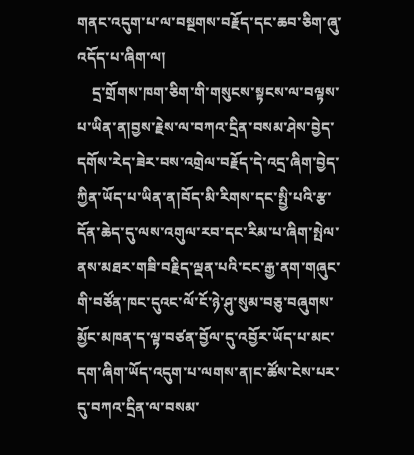གནང་འདུག་པ་ལ་བསྔགས་བརྗོད་དང་ཆབ་ཅིག་ཞུ་འདོད་པ་ཞིག་ལ།
    དྲ་གྲོགས་ཁག་ཅིག་གི་གསུངས་སྟངས་ལ་བལྟས་པ་ཡིན་ན།བྱས་རྗེས་ལ་བཀའ་དྲིན་བསམ་ཤེས་བྱེད་དགོས་རེད་ཟེར་བས་འགྲེལ་བརྗོད་དེ་འདྲ་ཞིག་བྱེད་ཀྱིན་ཡོད་པ་ཡིན་ན།བོད་མི་རིགས་དང་སྤྱི་པའི་རྩ་དོན་ཆེད་དུ་ལས་འགུལ་རབ་དང་རིམ་པ་ཞིག་སྤེལ་ནས་མཐར་གཟི་བརྗིད་ལྡན་པའི་ངང་རྒྱ་ནག་གཞུང་གི་བཙོན་ཁང་དུའང་ལོ་ངོ་ཉེ་ཤུ་སུམ་བཅུ་བཞུགས་མྱོང་མཁན་ད་ལྟ་བཙན་བྱོལ་དུ་འབྱོར་ཡོད་པ་མང་དག་ཞིག་ཡོད་འདུག་པ་ལགས་ན།ང་ཚོས་ངེས་པར་དུ་བཀའ་དྲིན་ལ་བསམ་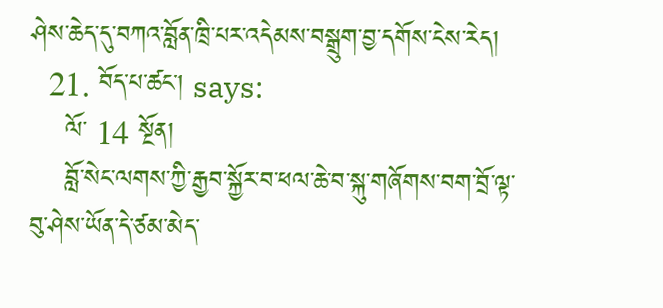ཤེས་ཆེད་དུ་བཀའ་བློན་ཁྲི་པར་འདེམས་བསྒྲུག་བྱ་དགོས་ངེས་རེད།
  21. བོད་པ་ཚང་། says:
    ལོ་ 14 སྔོན།
    བློ་སེང་ལགས་ཀྱི་རྒྱབ་སྐྱོར་བ་ཕལ་ཆེ་བ་སྐུ་གཞོགས་བག་བྲོ་ལྟ་བུ་ཤེས་ཡོན་དེ་ཙམ་མེད་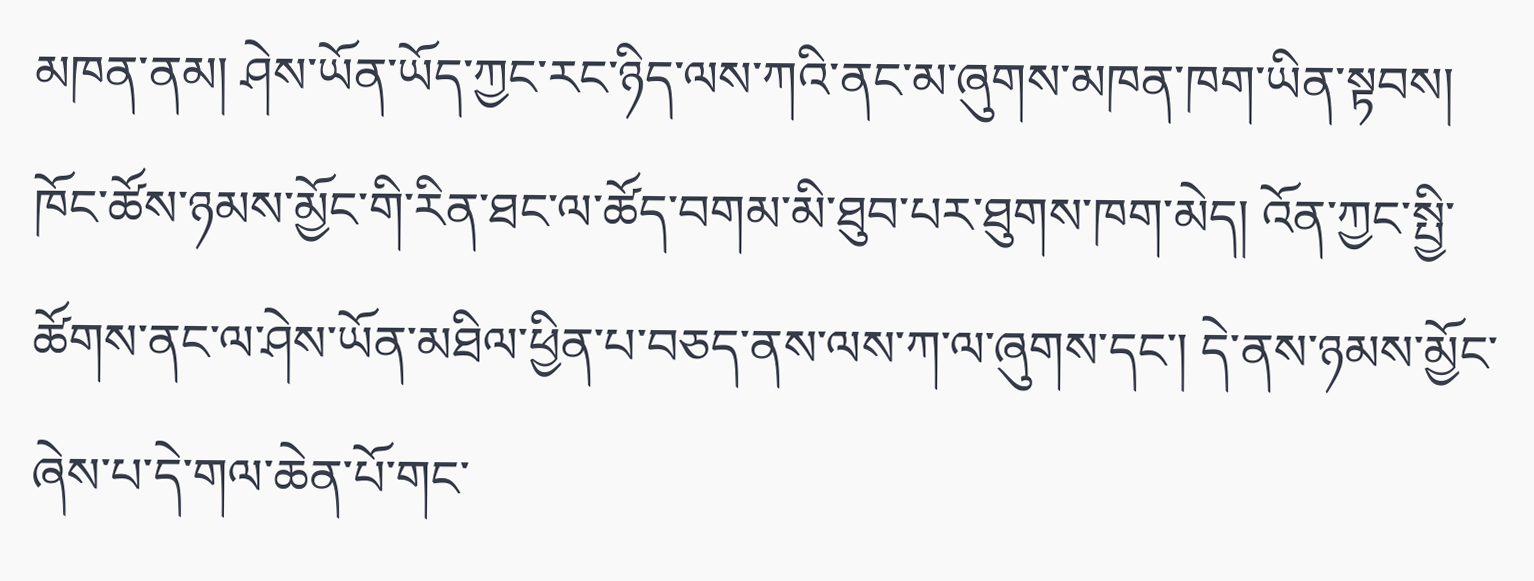མཁན་ནམ། ཤེས་ཡོན་ཡོད་ཀྱང་རང་ཉིད་ལས་ཀའི་ནང་མ་ཞུགས་མཁན་ཁག་ཡིན་སྟབས། ཁོང་ཚོས་ཉམས་མྱོང་གི་རིན་ཐང་ལ་ཚོད་བགམ་མི་ཐུབ་པར་ཐུགས་ཁག་མེད། འོན་ཀྱང་སྤྱི་ཚོགས་ནང་ལ་ཤེས་ཡོན་མཐིལ་ཕྱིན་པ་བཅད་ནས་ལས་ཀ་ལ་ཞུགས་དང་། དེ་ནས་ཉམས་མྱོང་ཞེས་པ་དེ་གལ་ཆེན་པོ་གང་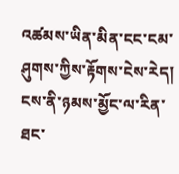འཚམས་ཡིན་མིན་ངང་ངམ་ཤུགས་ཀྱིས་རྟོགས་ངེས་རེད། ངས་ནི་ཉམས་མྱོང་ལ་རིན་ཐང་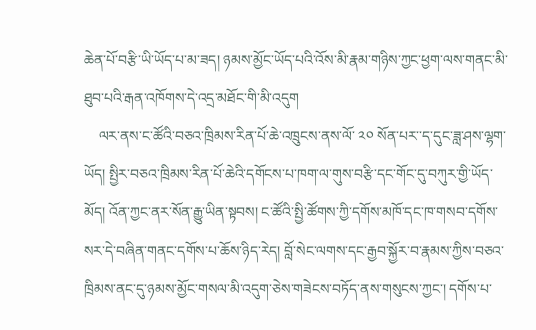ཆེན་པོ་བརྩི་ཡི་ཡོད་པ་མ་ཟད། ཉམས་མྱོང་ཡོད་པའི་འོས་མི་རྣམ་གཉིས་ཀྱང་ཕྱག་ལས་གནང་མི་ཐུབ་པའི་རྒན་འཁོགས་དེ་འདྲ་མཐོང་གི་མི་འདུག
    ལར་ནས་ང་ཚོའི་བཅའ་ཁྲིམས་རིན་པོ་ཆེ་འཁྲུངས་ནས་ལོ་ ༢༠ སོན་པར་་ད་དུང་ཟླ་ཤས་ལྷག་ཡོད། སྤྱིར་བཅའ་ཁྲིམས་རིན་པོ་ཆེའི་དགོངས་པ་ཁག་ལ་གུས་བརྩི་དང་གོང་དུ་བཀུར་གྱི་ཡོད་མོད། འོན་ཀྱང་ནར་སོན་རྒྱུ་ཡིན་སྟབས། ང་ཚོའི་སྤྱི་ཚོགས་ཀྱི་དགོས་མཁོ་དང་ཁ་གསབ་དགོས་སར་དེ་བཞིན་གནང་དགོས་པ་ཆོས་ཉིད་རེད། བློ་སེང་ལགས་དང་རྒྱབ་སྐྱོར་བ་རྣམས་ཀྱིས་བཅའ་ཁྲིམས་ནང་དུ་ཉམས་མྱོང་གསལ་མི་འདུག་ཅེས་གཟེངས་བཏོད་ནས་གསུངས་ཀྱང་། དགོས་པ་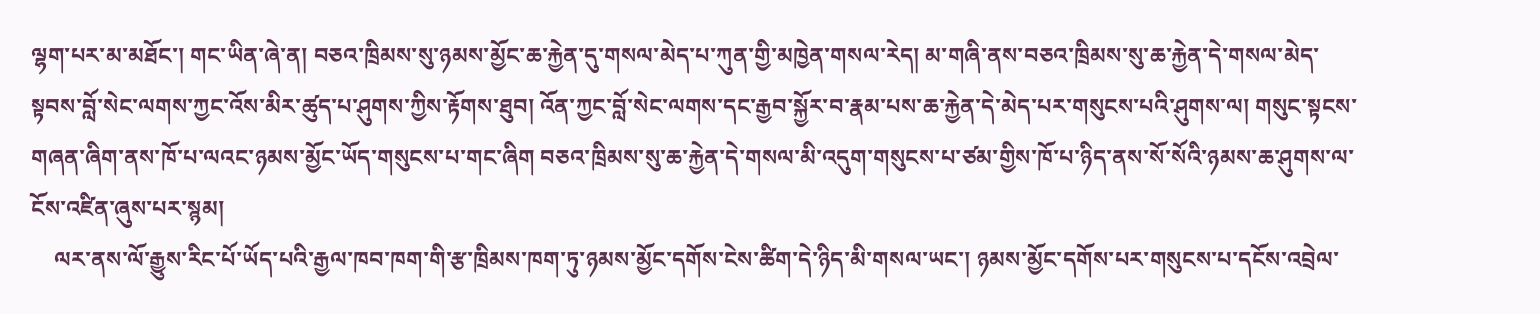ལྷག་པར་མ་མཐོང་། གང་ཡིན་ཞེ་ན། བཅའ་ཁྲིམས་སུ་ཉམས་མྱོང་ཆ་རྐྱེན་དུ་གསལ་མེད་པ་ཀུན་གྱི་མཁྱེན་གསལ་རེད། མ་གཞི་ནས་བཅའ་ཁྲིམས་སུ་ཆ་རྐྱེན་དེ་གསལ་མེད་སྟབས་བློ་སེང་ལགས་ཀྱང་འོས་མིར་ཚུད་པ་ཤུགས་ཀྱིས་རྟོགས་ཐུབ། འོན་ཀྱང་བློ་སེང་ལགས་དང་རྒྱབ་སྐྱོར་བ་རྣམ་པས་ཆ་རྐྱེན་དེ་མེད་པར་གསུངས་པའི་ཤུགས་ལ། གསུང་སྟངས་གཞན་ཞིག་ནས་ཁོ་པ་ལའང་ཉམས་མྱོང་ཡོད་གསུངས་པ་གང་ཞིག བཅའ་ཁྲིམས་སུ་ཆ་རྐྱེན་དེ་གསལ་མི་འདུག་གསུངས་པ་ཙམ་གྱིས་ཁོ་པ་ཉིད་ནས་སོ་སོའི་ཉམས་ཆ་ཤུགས་ལ་ངོས་འཛིན་ཞུས་པར་སྙམ།
    ལར་ནས་ལོ་རྒྱུས་རིང་པོ་ཡོད་པའི་རྒྱལ་ཁབ་ཁག་གི་རྩ་ཁྲིམས་ཁག་ཏུ་ཉམས་མྱོང་དགོས་ངེས་ཚིག་དེ་ཉིད་མི་གསལ་ཡང་། ཉམས་མྱོང་དགོས་པར་གསུངས་པ་དངོས་འབྲེལ་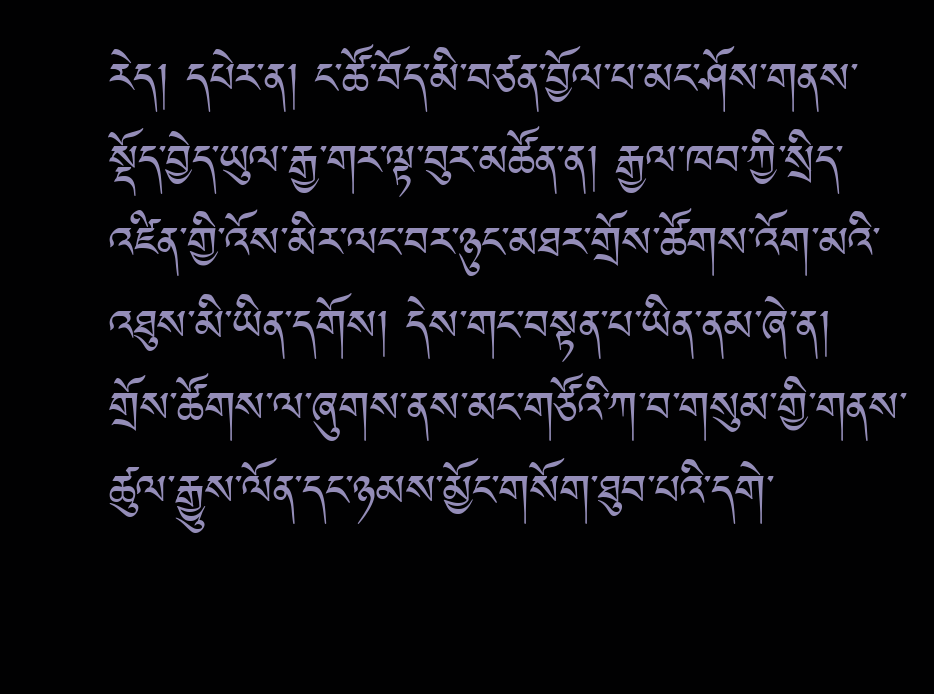རེད། དཔེར་ན། ང་ཚོ་བོད་མི་བཙན་བྱོལ་པ་མང་ཤོས་གནས་སྡོད་བྱེད་ཡུལ་རྒྱ་གར་ལྟ་བུར་མཚོན་ན། རྒྱལ་ཁབ་ཀྱི་སྲིད་འཛིན་གྱི་འོས་མིར་ལང་བར་ཉུང་མཐར་གྲོས་ཚོགས་འོག་མའི་འཐུས་མི་ཡིན་དགོས། དེས་གང་བསྟན་པ་ཡིན་ནམ་ཞེ་ན། གྲོས་ཚོགས་ལ་ཞུགས་ནས་མང་གཙོའི་ཀ་བ་གསུམ་གྱི་གནས་ཚུལ་རྒྱུས་ལོན་དང་ཉམས་མྱོང་གསོག་ཐུབ་པའི་དགེ་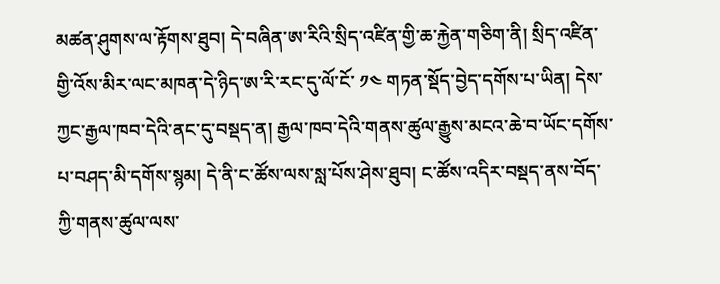མཚན་ཤུགས་ལ་རྟོགས་ཐུབ། དེ་བཞིན་ཨ་རིའི་སྲིད་འཛིན་གྱི་ཆ་རྐྱེན་གཅིག་ནི། སྲིད་འཛིན་གྱི་འོས་མིར་ལང་མཁན་དེ་ཉིད་ཨ་རི་རང་དུ་ལོ་ངོ་ ༡༤ གཏན་སྡོད་བྱེད་དགོས་པ་ཡིན། དེས་ཀྱང་རྒྱལ་ཁབ་དེའི་ནང་དུ་བསྡད་ན། རྒྱལ་ཁབ་དེའི་གནས་ཚུལ་རྒྱུས་མངའ་ཆེ་བ་ཡོང་དགོས་པ་བཤད་མི་དགོས་སྙམ། དེ་ནི་ང་ཚོས་ལས་སླ་པོས་ཤེས་ཐུབ། ང་ཚོས་འདིར་བསྡད་ནས་བོད་ཀྱི་གནས་ཚུལ་ལས་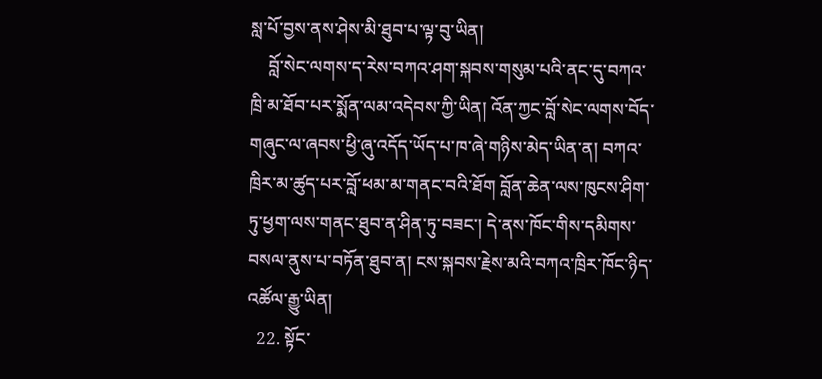སླ་པོ་བྱས་ནས་ཤེས་མི་ཐུབ་པ་ལྟ་བུ་ཡིན།
    བློ་སེང་ལགས་ད་རེས་བཀའ་ཤག་སྐབས་གསུམ་པའི་ནང་དུ་བཀའ་ཁྲི་མ་ཐོབ་པར་སྨོན་ལམ་འདེབས་ཀྱི་ཡིན། འོན་ཀྱང་བློ་སེང་ལགས་བོད་གཞུང་ལ་ཞབས་ཕྱི་ཞུ་འདོད་ཡོད་པ་ཁ་ཞེ་གཉིས་མེད་ཡིན་ན། བཀའ་ཁྲིར་མ་ཚུད་པར་བློ་ཕམ་མ་གནང་བའི་ཐོག བློན་ཆེན་ལས་ཁུངས་ཤིག་ཏུ་ཕྱག་ལས་གནང་ཐུབ་ན་ཤིན་ཏུ་བཟང་། དེ་ནས་ཁོང་གིས་དམིགས་བསལ་ནུས་པ་བཏོན་ཐུབ་ན། ངས་སྐབས་རྗེས་མའི་བཀའ་ཁྲིར་ཁོང་ཉིད་འཚོལ་རྒྱུ་ཡིན།
  22. སྟོང་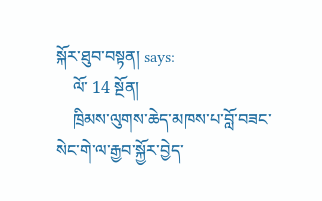སྐོར་ཐུབ་བསྟན། says:
    ལོ་ 14 སྔོན།
    ཁྲིམས་ལུགས་ཆེད་མཁས་པ་བློ་བཟང་སེང་གེ་ལ་རྒྱབ་སྐྱོར་བྱེད་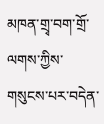མཁན་གྲྭ་བག་གྲོ་ལགས་ཀྱིས་གསུངས་པར་བདེན་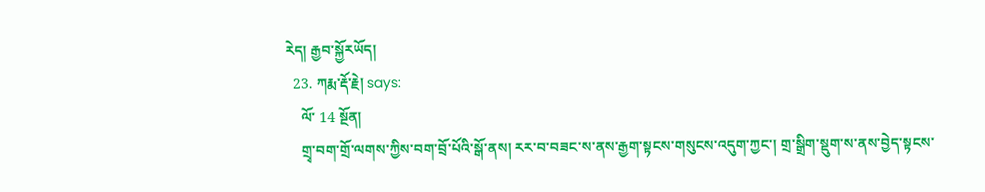རེད། རྒྱབ་སྐྱོརཡོད།
  23. ཀརྨ་རྡོ་རྗེ། says:
    ལོ་ 14 སྔོན།
    གྲྭ་བག་གྲོ་ལགས་ཀྱིས་བག་བྲོ་པོའི་སྒོ་ནས། རར་བ་བཟང་ས་ནས་རྒྱག་སྟངས་གསུངས་འདུག་ཀྱང་། གྲ་སྒྲིག་སྡུག་ས་ནས་བྱེད་སྟངས་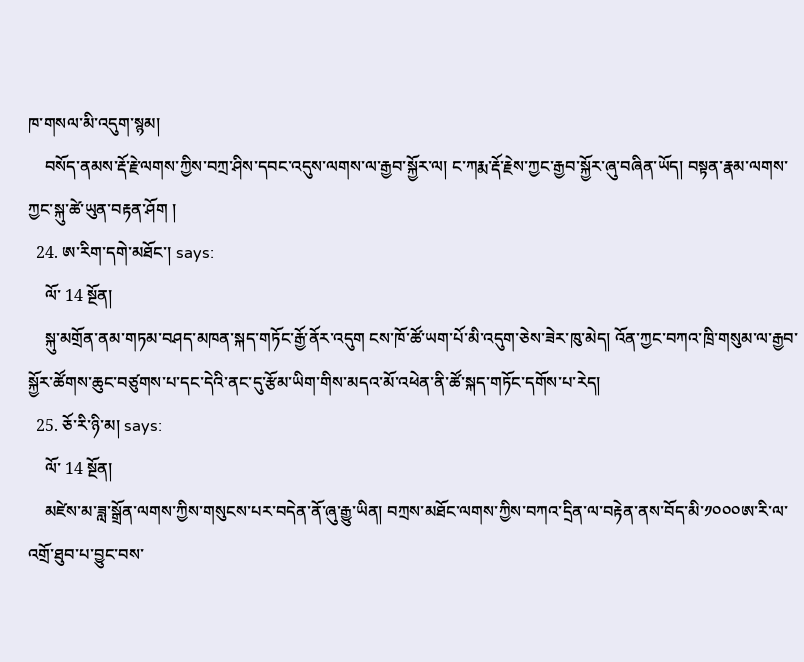ཁ་གསལ་མི་འདུག་སྙམ།
    བསོད་ནམས་རྡོ་རྗེ་ལགས་ཀྱིས་བཀྲ་ཤིས་དབང་འདུས་ལགས་ལ་རྒྱབ་སྐྱོར་ལ། ང་ཀརྨ་རྡོ་རྗེས་ཀྱང་རྒྱབ་སྐྱོར་ཞུ་བཞིན་ཡོད། བསྟན་རྣམ་ལགས་ཀྱང་སྐུ་ཚེ་ཡུན་བརྟན་ཤོག །
  24. ཨ་རིག་དགེ་མཐོང་། says:
    ལོ་ 14 སྔོན།
    སྐུ་མགྲོན་ནམ་གཏམ་བཤད་མཁན་སྐད་གཏོང་རྒྱོ་ནོར་འདུག ངས་ཁོ་ཚོ་ཡག་པོ་མི་འདུག་ཅེས་ཟེར་ཁུ་མེད། འོན་ཀྱང་བཀའ་ཁྲི་གསུམ་ལ་རྒྱབ་སྐྱོར་ཚོགས་ཆུང་བཙུགས་པ་དང་དེའི་ནང་དུ་རྩོམ་ཡིག་གིས་མདའ་མོ་འཕེན་ནི་ཚོ་སྐད་གཏོང་དགོས་པ་རེད།
  25. ཅོ་རི་ཉི་མ། says:
    ལོ་ 14 སྔོན།
    མཛེས་མ་ཟླ་སྒྲོན་ལགས་ཀྱིས་གསུངས་པར་བདེན་ནོ་ཞུ་རྒྱུ་ཡིན། བཀྲས་མཐོང་ལགས་ཀྱིས་བཀའ་དྲིན་ལ་བརྟེན་ནས་བོད་མི་༡༠༠༠ཨ་རི་ལ་འགྲོ་ཐུབ་པ་བྱུང་བས་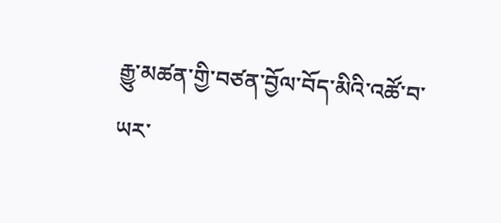རྒྱུ་མཚན་གྱི་བཙན་བྱོལ་བོད་མིའི་འཚོ་བ་ཡར་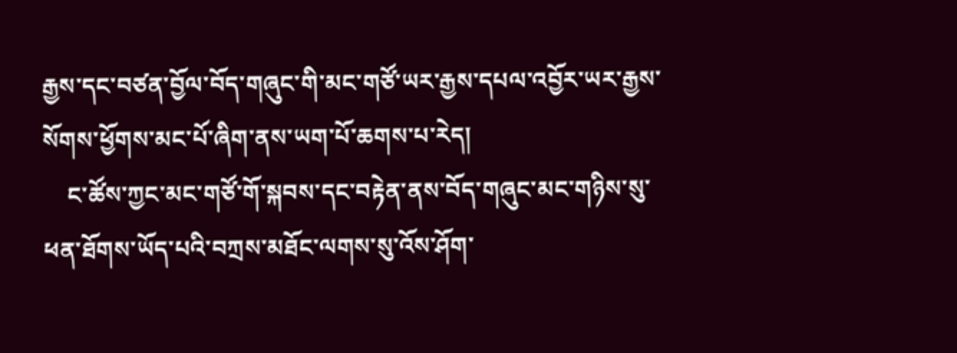རྒྱས་དང་བཙན་བྱོལ་བོད་གཞུང་གི་མང་གཙོ་ཡར་རྒྱས་དཔལ་འབྱོར་ཡར་རྒྱས་སོགས་ཕྱོགས་མང་པོ་ཞིག་ནས་ཡག་པོ་ཆགས་པ་རེད།
    ང་ཚོས་ཀྱང་མང་གཙོ་གོ་སྐབས་དང་བརྟེན་ནས་བོད་གཞུང་མང་གཉིས་སུ་ཕན་ཐོགས་ཡོད་པའི་བཀྲས་མཐོང་ལགས་སུ་འོས་ཤོག་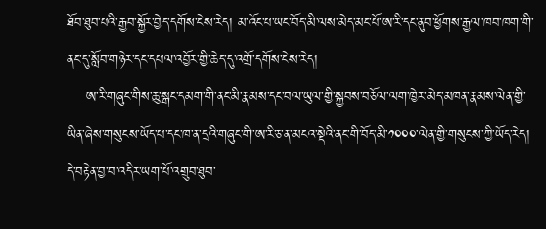ཐོབ་ཐུབ་པའི་རྒྱབ་སྐྱོར་བྱེད་དགོས་ངེས་རེད། མ་འོང་པ་ཡང་བོད་མི་ལས་མེད་མང་པོ་ཨ་རི་དང་ནུབ་ཕྱོགས་རྒྱལ་ཁབ་ཁག་གི་ནང་དུ་སློབ་གཉེར་དང་དཔལ་འབྱོར་གྱི་ཆེད་དུ་འགྲོ་དགོས་ངེས་རེད།
    ཨ་རི་གཞུང་གིས་ཆུ་སྒང་དམག་གི་ནང་མི་རྣམས་དང་བལ་ཡུལ་གྱི་སྐྱབས་བཅོལ་ལག་ཁྱེར་མེད་མཁན་རྣམས་ལེན་གྱི་ཡིན་ཞེས་གསུངས་ཡོད་པ་དང་ཁ་ན་དྲའི་གཞུང་གི་ཨ་རི་ཅ་ན་མངའ་སྡེའི་ནང་གི་བོད་མི་༡༠༠༠་ལེན་གྱི་གསུངས་ཀྱི་ཡོད་རེད། དེ་བརྟེན་བྱ་བ་འདིར་ཡག་པོ་འགྲུབ་ཐུབ་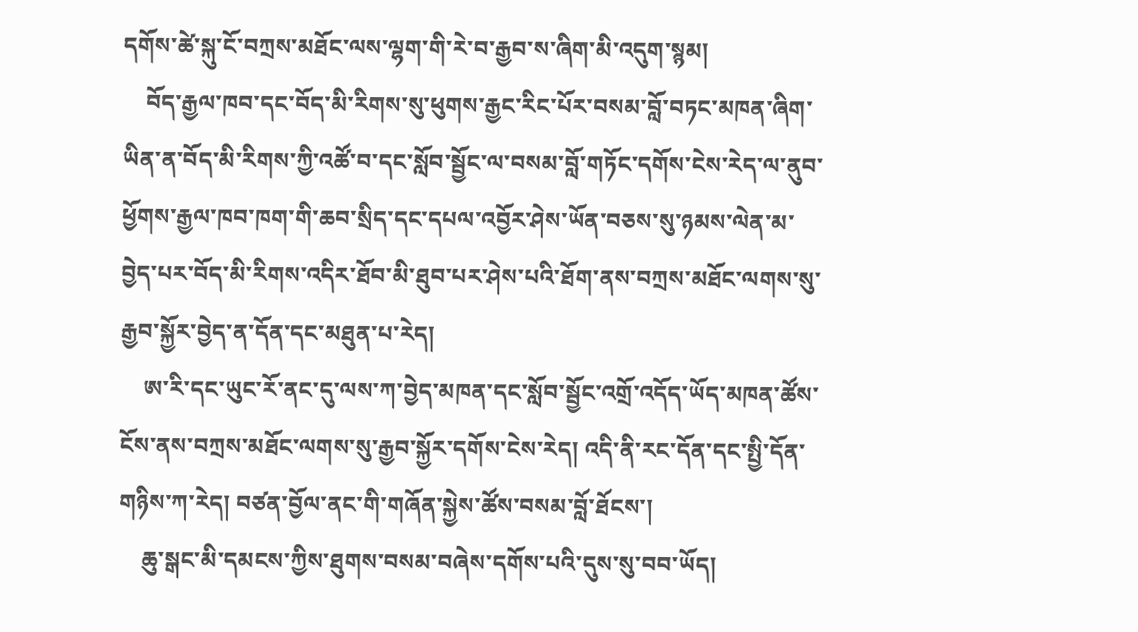དགོས་ཚེ་སྐུ་ངོ་བཀྲས་མཐོང་ལས་ལྷག་གི་རེ་བ་རྒྱབ་ས་ཞིག་མི་འདུག་སྙམ།
    བོད་རྒྱལ་ཁབ་དང་བོད་མི་རིགས་སུ་ཕུགས་རྒྱང་རིང་པོར་བསམ་བློ་བཏང་མཁན་ཞིག་ཡིན་ན་བོད་མི་རིགས་ཀྱི་འཚོ་བ་དང་སློབ་སྦྱོང་ལ་བསམ་བློ་གཏོང་དགོས་ངེས་རེད་ལ་ནུབ་ཕྱོགས་རྒྱལ་ཁབ་ཁག་གི་ཆབ་སྲིད་དང་དཔལ་འབྱོར་ཤེས་ཡོན་བཅས་སུ་ཉམས་ལེན་མ་བྱེད་པར་བོད་མི་རིགས་འདིར་ཐོབ་མི་ཐུབ་པར་ཤེས་པའི་ཐོག་ནས་བཀྲས་མཐོང་ལགས་སུ་རྒྱབ་སྐྱོར་བྱེད་ན་དོན་དང་མཐུན་པ་རེད།
    ཨ་རི་དང་ཡུང་རོ་ནང་དུ་ལས་ཀ་བྱེད་མཁན་དང་སློབ་སྦྱོང་འགྲོ་འདོད་ཡོད་མཁན་ཚོས་ངོས་ནས་བཀྲས་མཐོང་ལགས་སུ་རྒྱབ་སྐྱོར་དགོས་ངེས་རེད། འདི་ནི་རང་དོན་དང་སྤྱི་དོན་གཉིས་ཀ་རེད། བཙན་བྱོལ་ནང་གི་གཞོན་སྐྱེས་ཚོས་བསམ་བློ་ཐོངས་།
    ཆུ་སྒང་མི་དམངས་ཀྱིས་ཐུགས་བསམ་བཞེས་དགོས་པའི་དུས་སུ་བབ་ཡོད།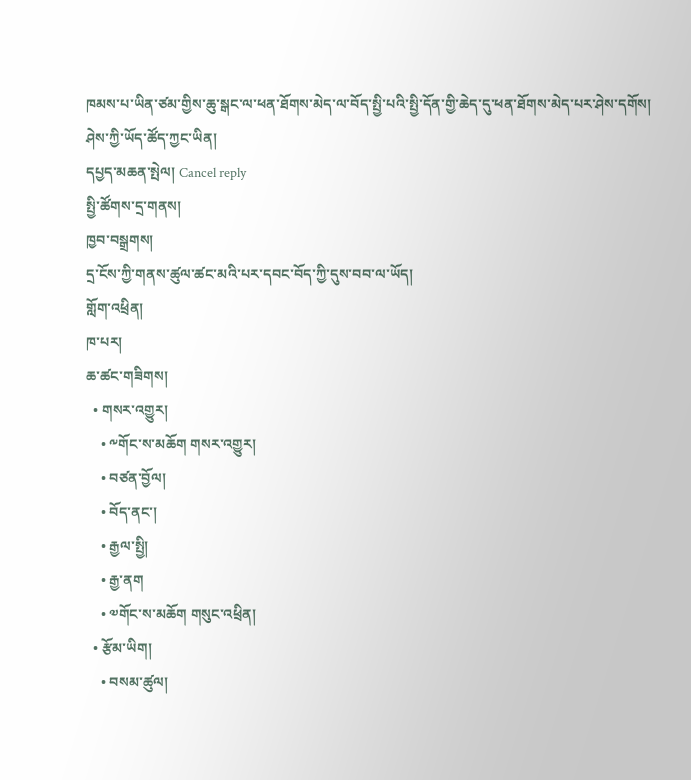ཁམས་པ་ཡིན་ཙམ་གྱིས་ཆུ་སྒང་ལ་ཕན་ཐོགས་མེད་ལ་བོད་སྤྱི་པའི་སྤྱི་དོན་གྱི་ཆེད་དུ་ཕན་ཐོགས་མེད་པར་ཤེས་དགོས། ཤེས་ཀྱི་ཡོད་ཚོད་ཀྱང་ཡིན།
དཔྱད་མཆན་སྤེལ། Cancel reply
སྤྱི་ཚོགས་དྲ་གནས།
ཁྱབ་བསྒྲགས།
དྲ་ངོས་ཀྱི་གནས་ཚུལ་ཚང་མའི་པར་དབང་བོད་ཀྱི་དུས་བབ་ལ་ཡོད།
གློག་འཕྲིན།
ཁ་པར།
ཆ་ཚང་གཟིགས།
  • གསར་འགྱུར།
    • ༸གོང་ས་མཆོག གསར་འགྱུར།
    • བཙན་བྱོལ།
    • བོད་ནང་།
    • རྒྱལ་སྤྱི།
    • རྒྱ་ནག
    • ༧གོང་ས་མཆོག གསུང་འཕྲིན།
  • རྩོམ་ཡིག།
    • བསམ་ཚུལ།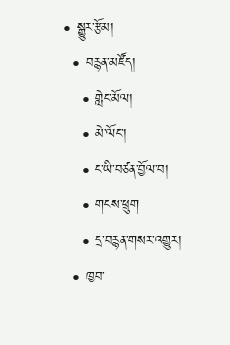• སྒྱུར་རྩོམ།
  • བརྙན་མཛོད།
    • གླེང་མོལ།
    • མེ་ལོང་།
    • ང་ཡི་བཙན་བྱོལ་བ།
    • གངས་ཕྲུག
    • དྲ་བརྙན་གསར་འགྱུར།
  • ཁྱབ་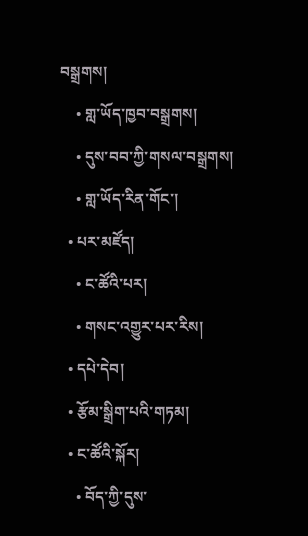བསྒྲགས།
    • གླ་ཡོད་ཁྱབ་བསྒྲགས།
    • དུས་བབ་ཀྱི་གསལ་བསྒྲགས།
    • གླ་ཡོད་རིན་གོང་།
  • པར་མཛོད།
    • ང་ཚོའི་པར།
    • གསང་འགྱུར་པར་རིས།
  • དཔེ་དེབ།
  • རྩོམ་སྒྲིག་པའི་གཏམ།
  • ང་ཚོའི་སྐོར།
    • བོད་ཀྱི་དུས་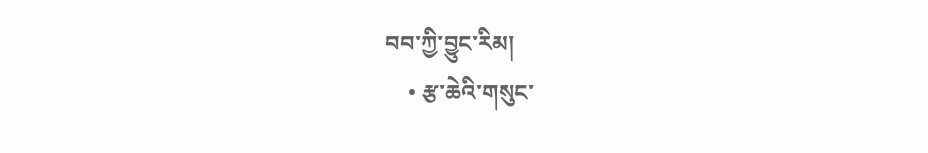བབ་ཀྱི་བྱུང་རིམ།
    • རྩ་ཆེའི་གསུང་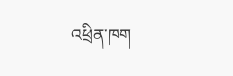འཕྲིན་ཁག